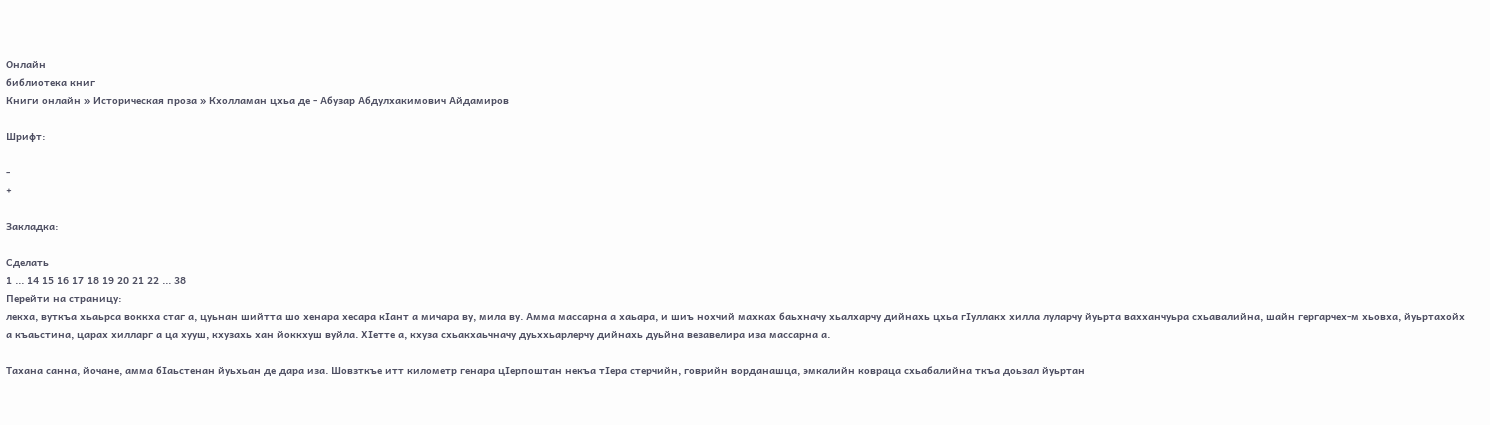Онлайн
библиотека книг
Книги онлайн » Историческая проза » Кхолламан цхьа де - Абузар Абдулхакимович Айдамиров

Шрифт:

-
+

Закладка:

Сделать
1 ... 14 15 16 17 18 19 20 21 22 ... 38
Перейти на страницу:
лекха, вуткъа хьаьрса воккха стаг а, цуьнан шийтта шо хенара хесара кІант а мичара ву, мила ву. Амма массарна а хаьара, и шиъ нохчий махках баьхначу хьалхарчу дийнахь цхьа гІуллакх хилла луларчу йуьрта вахханчуьра схьавалийна, шайн гергарчех-м хьовха, йуьртахойх а къаьстина, царах хилларг а ца хууш, кхузахь хан йоккхуш вуйла. ХІетте а, кхуза схьакхаьчначу дуьххьарлерчу дийнахь дуьйна везавелира иза массарна а.

Тахана санна, йочане, амма бІаьстенан йуьхьан де дара иза. Шовзткъе итт километр генара цІерпоштан некъа тІера стерчийн, говрийн ворданашца, эмкалийн ковраца схьабалийна ткъа доьзал йуьртан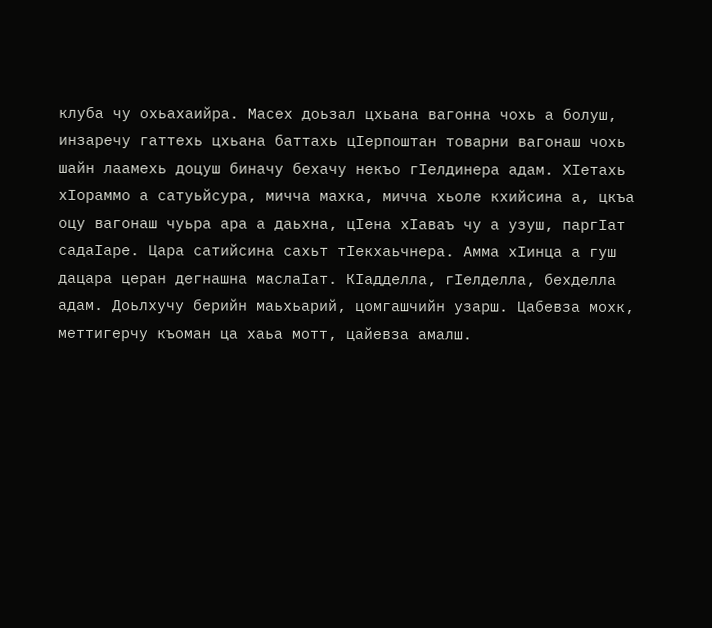клуба чу охьахаийра. Масех доьзал цхьана вагонна чохь а болуш, инзаречу гаттехь цхьана баттахь цІерпоштан товарни вагонаш чохь шайн лаамехь доцуш биначу бехачу некъо гІелдинера адам. ХІетахь хІораммо а сатуьйсура, мичча махка, мичча хьоле кхийсина а, цкъа оцу вагонаш чуьра ара а даьхна, цІена хІаваъ чу а узуш, паргІат садаІаре. Цара сатийсина сахьт тІекхаьчнера. Амма хІинца а гуш дацара церан дегнашна маслаІат. КІадделла, гІелделла, бехделла адам. Доьлхучу берийн маьхьарий, цомгашчийн узарш. Цабевза мохк, меттигерчу къоман ца хаьа мотт, цайевза амалш.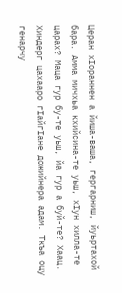Церан хІораннен а йиша-ваша, гергарниш, йуьртахой бара. Амма мичхьа кхийсина-те уьш, хІун хилла-те царах? Маца гур бу-те уьш, йа гур а буй-те? Хаац. Хиндерг цахааро гІайгІане дожийнера адам. Ткъа оцу генарчу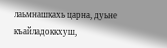лаьмнашкахь царна, дуьне къайладоккхуш,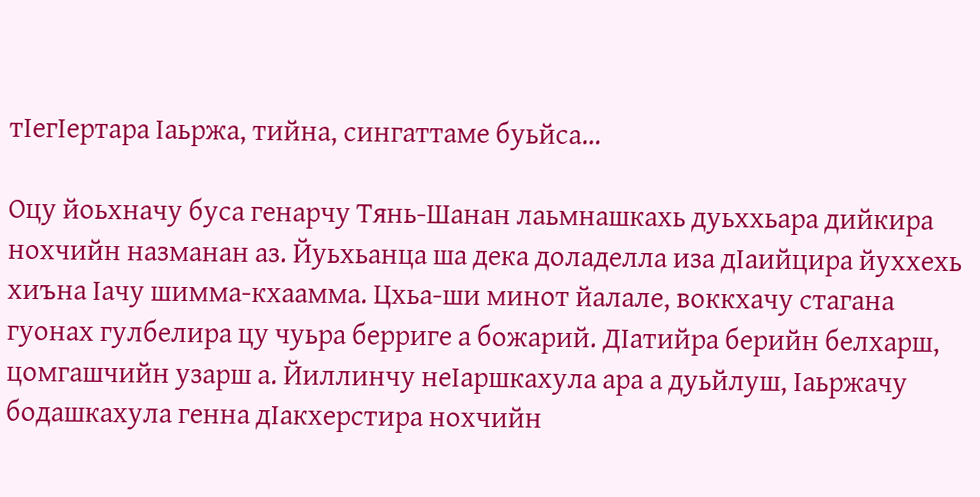тІегІертара Іаьржа, тийна, сингаттаме буьйса…

Оцу йоьхначу буса генарчу Тянь-Шанан лаьмнашкахь дуьххьара дийкира нохчийн назманан аз. Йуьхьанца ша дека доладелла иза дІаийцира йуххехь хиъна Іачу шимма-кхаамма. Цхьа-ши минот йалале, воккхачу стагана гуонах гулбелира цу чуьра берриге а божарий. ДІатийра берийн белхарш, цомгашчийн узарш а. Йиллинчу неІаршкахула ара а дуьйлуш, Іаьржачу бодашкахула генна дІакхерстира нохчийн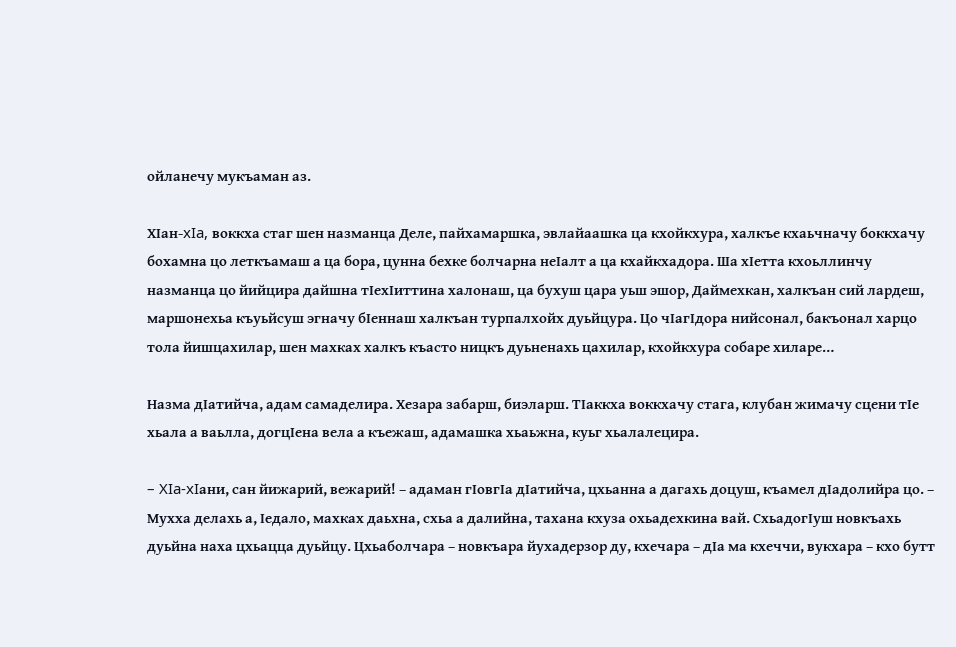ойланечу мукъаман аз.

ХІан-xIa, воккха стаг шен назманца Деле, пайхамаршка, эвлайаашка ца кхойкхура, халкъе кхаьчначу боккхачу бохамна цо леткъамаш а ца бора, цунна бехке болчарна неІалт а ца кхайкхадора. Ша хІетта кхоьллинчу назманца цо йийцира дайшна тІехІиттина халонаш, ца бухуш цара уьш эшор, Даймехкан, халкъан сий лардеш, маршонехьа къуьйсуш эгначу бІеннаш халкъан турпалхойх дуьйцура. Цо чІагІдора нийсонал, бакъонал харцо тола йишцахилар, шен махках халкъ къасто ницкъ дуьненахь цахилар, кхойкхура собаре хиларе…

Назма дІатийча, адам самаделира. Хезара забарш, биэларш. ТІаккха воккхачу стага, клубан жимачу сцени тІе хьала а ваьлла, догцІена вела а къежаш, адамашка хьаьжна, куьг хьалалецира.

– XIa-xIани, сан йижарий, вежарий! – адаман гІовгІа дІатийча, цхьанна а дагахь доцуш, къамел дІадолийра цо. – Мухха делахь а, Іедало, махках даьхна, схьа а далийна, тахана кхуза охьадехкина вай. СхьадогІуш новкъахь дуьйна наха цхьацца дуьйцу. Цхьаболчара – новкъара йухадерзор ду, кхечара – дІа ма кхеччи, вукхара – кхо бутт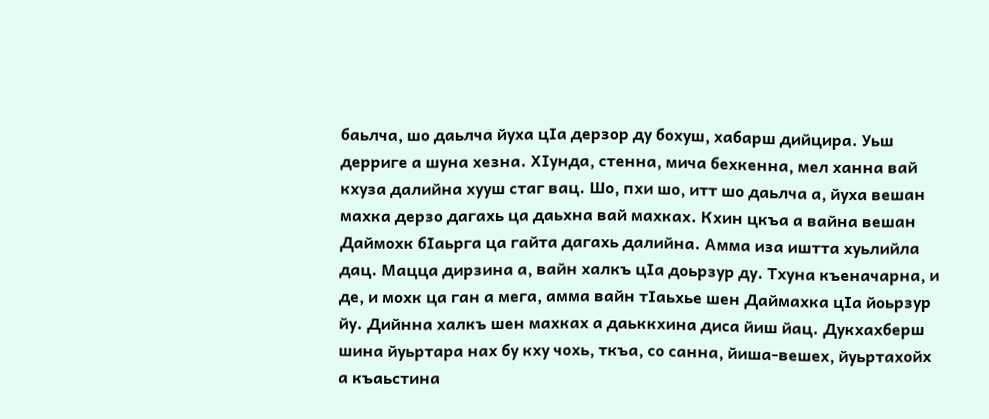баьлча, шо даьлча йуха цІа дерзор ду бохуш, хабарш дийцира. Уьш дерриге а шуна хезна. ХІунда, стенна, мича бехкенна, мел ханна вай кхуза далийна хууш стаг вац. Шо, пхи шо, итт шо даьлча а, йуха вешан махка дерзо дагахь ца даьхна вай махках. Кхин цкъа а вайна вешан Даймохк бІаьрга ца гайта дагахь далийна. Амма иза иштта хуьлийла дац. Мацца дирзина а, вайн халкъ цІа доьрзур ду. Тхуна къеначарна, и де, и мохк ца ган а мега, амма вайн тІаьхье шен Даймахка цІа йоьрзур йу. Дийнна халкъ шен махках а даьккхина диса йиш йац. Дукхахберш шина йуьртара нах бу кху чохь, ткъа, со санна, йиша-вешех, йуьртахойх а къаьстина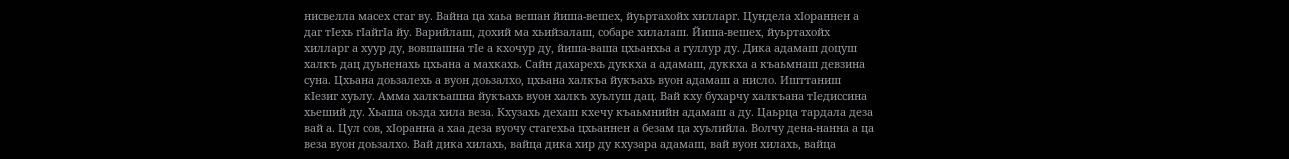нисвелла масех стаг ву. Вайна ца хаьа вешан йиша-вешех, йуьртахойх хилларг. Цундела хІораннен а даг тІехь гІайгІа йу. Варийлаш, дохий ма хьийзалаш, собаре хилалаш. Йиша-вешех, йуьртахойх хилларг а хуур ду, вовшашна тІе а кхочур ду, йиша-ваша цхьанхьа а гуллур ду. Дика адамаш доцуш халкъ дац дуьненахь цхьана а махкахь. Сайн дахарехь дуккха а адамаш, дуккха а къаьмнаш девзина суна. Цхьана доьзалехь а вуон доьзалхо, цхьана халкъа йукъахь вуон адамаш а нисло. Ишттаниш кІезиг хуьлу. Амма халкъашна йукъахь вуон халкъ хуьлуш дац. Вай кху бухарчу халкъана тІедиссина хьеший ду. Хьаша оьзда хила веза. Кхузахь дехаш кхечу къаьмнийн адамаш а ду. Цаьрца тардала деза вай а. Цул сов, хІоранна а хаа деза вуочу стагехьа цхьаннен а безам ца хуьлийла. Волчу дена-нанна а ца веза вуон доьзалхо. Вай дика хилахь, вайца дика хир ду кхузара адамаш, вай вуон хилахь, вайца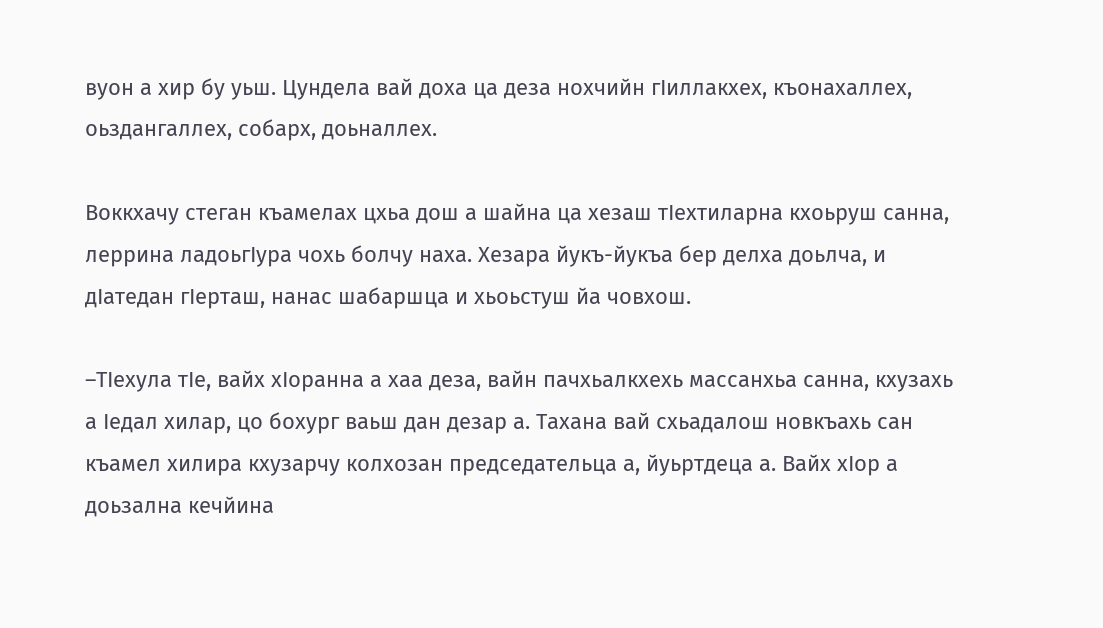вуон а хир бу уьш. Цундела вай доха ца деза нохчийн гІиллакхех, къонахаллех, оьздангаллех, собарх, доьналлех.

Воккхачу стеган къамелах цхьа дош а шайна ца хезаш тІехтиларна кхоьруш санна, леррина ладоьгІура чохь болчу наха. Хезара йукъ-йукъа бер делха доьлча, и дІатедан гІерташ, нанас шабаршца и хьоьстуш йа човхош.

–ТІехула тІе, вайх хІоранна а хаа деза, вайн пачхьалкхехь массанхьа санна, кхузахь а Іедал хилар, цо бохург ваьш дан дезар а. Тахана вай схьадалош новкъахь сан къамел хилира кхузарчу колхозан председательца а, йуьртдеца а. Вайх хІор а доьзална кечйина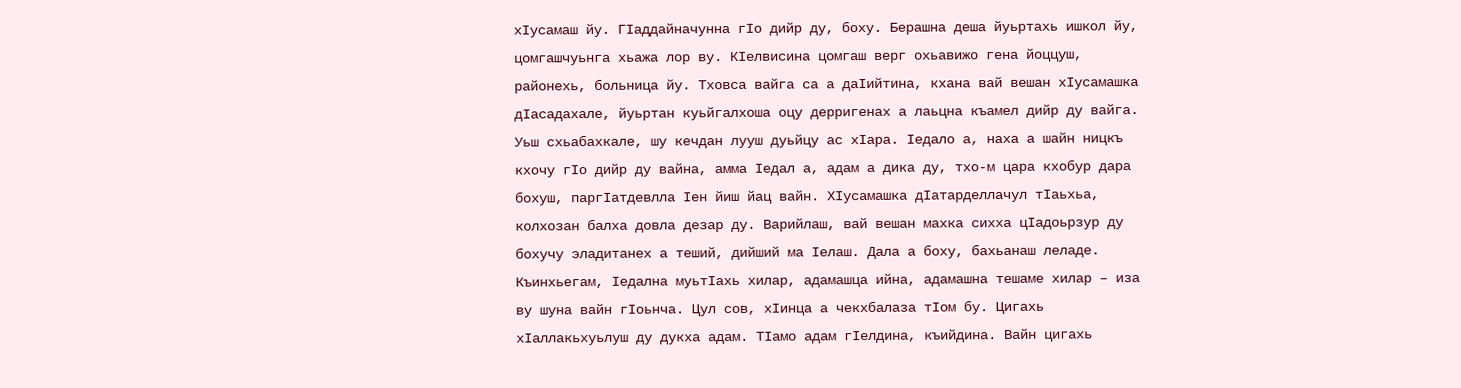хІусамаш йу. ГІаддайначунна гІо дийр ду, боху. Берашна деша йуьртахь ишкол йу, цомгашчуьнга хьажа лор ву. КІелвисина цомгаш верг охьавижо гена йоццуш, районехь, больница йу. Тховса вайга са а даІийтина, кхана вай вешан хІусамашка дІасадахале, йуьртан куьйгалхоша оцу дерригенах а лаьцна къамел дийр ду вайга. Уьш схьабахкале, шу кечдан лууш дуьйцу ас хІара. Іедало а, наха а шайн ницкъ кхочу гІо дийр ду вайна, амма Іедал а, адам а дика ду, тхо-м цара кхобур дара бохуш, паргІатдевлла Іен йиш йац вайн. ХІусамашка дІатарделлачул тІаьхьа, колхозан балха довла дезар ду. Варийлаш, вай вешан махка сихха цІадоьрзур ду бохучу эладитанех а теший, дийший ма Іелаш. Дала а боху, бахьанаш леладе. Къинхьегам, Іедална муьтІахь хилар, адамашца ийна, адамашна тешаме хилар – иза ву шуна вайн гІоьнча. Цул сов, хІинца а чекхбалаза тІом бу. Цигахь хІаллакьхуьлуш ду дукха адам. ТІамо адам гІелдина, къийдина. Вайн цигахь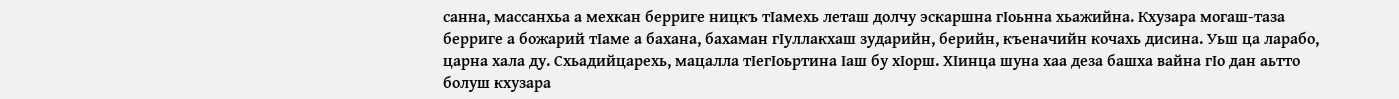санна, массанхьа а мехкан берриге ницкъ тІамехь леташ долчу эскаршна гІоьнна хьажийна. Кхузара могаш-таза берриге а божарий тІаме а бахана, бахаман гІуллакхаш зударийн, берийн, къеначийн кочахь дисина. Уьш ца ларабо, царна хала ду. Схьадийцарехь, мацалла тІегІоьртина Іаш бу хІорш. ХІинца шуна хаа деза башха вайна гІо дан аьтто болуш кхузара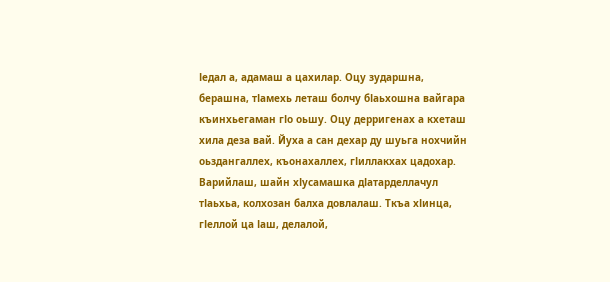Іедал а, адамаш а цахилар. Оцу зударшна, берашна, тІамехь леташ болчу бІаьхошна вайгара къинхьегаман гІо оьшу. Оцу дерригенах а кхеташ хила деза вай. Йуха а сан дехар ду шуьга нохчийн оьздангаллех, къонахаллех, гІиллакхах цадохар. Варийлаш, шайн хІусамашка дІатарделлачул тІаьхьа, колхозан балха довлалаш. Ткъа хІинца, гІеллой ца Іаш, делалой,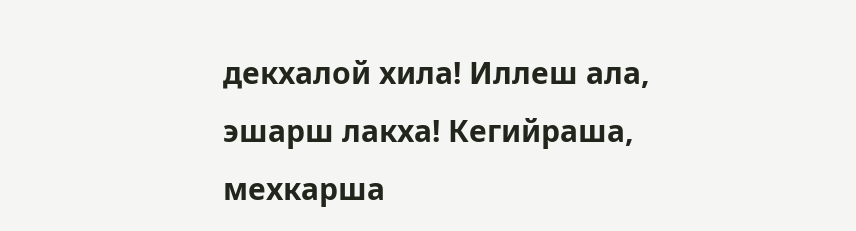декхалой хила! Иллеш ала, эшарш лакха! Кегийраша, мехкарша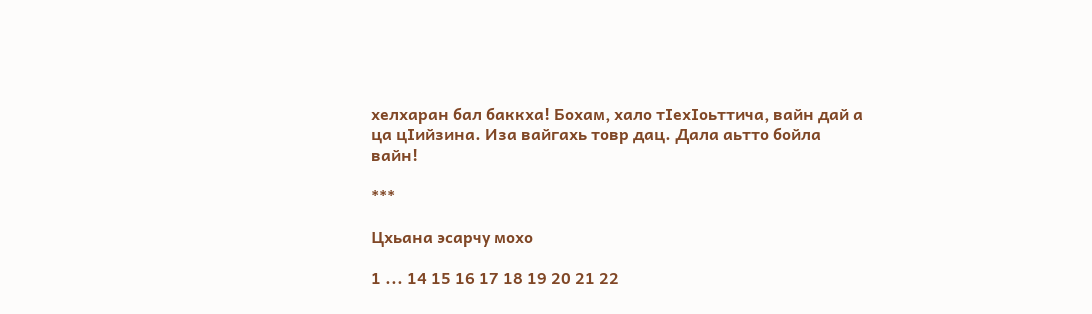хелхаран бал баккха! Бохам, хало тІехІоьттича, вайн дай а ца цІийзина. Иза вайгахь товр дац. Дала аьтто бойла вайн!

***

Цхьана эсарчу мохо

1 ... 14 15 16 17 18 19 20 21 22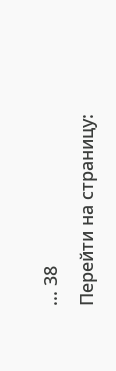... 38
Перейти на страницу: